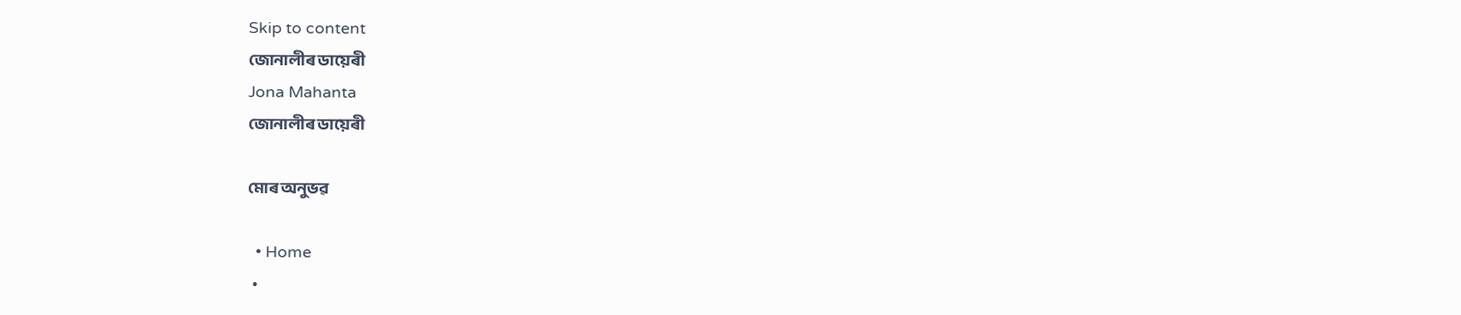Skip to content
জোনালীৰ ডায়েৰী
Jona Mahanta
জোনালীৰ ডায়েৰী

মোৰ অনুভৱ

  • Home
  •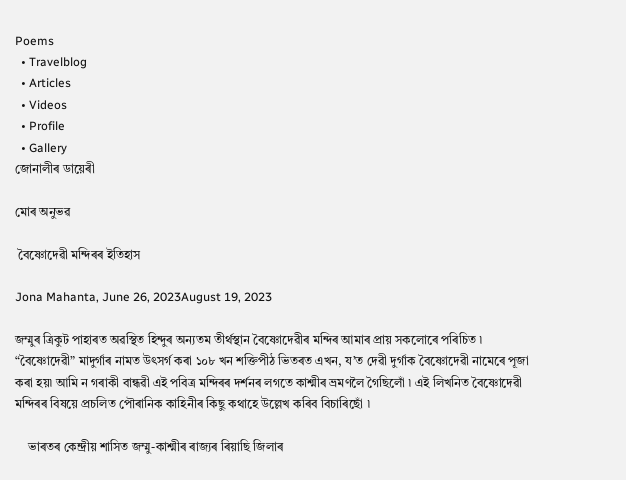Poems
  • Travelblog
  • Articles
  • Videos
  • Profile
  • Gallery
জোনালীৰ ডায়েৰী

মোৰ অনুভৱ

 বৈষ্ণোদেৱী মন্দিৰৰ ইতিহাস

Jona Mahanta, June 26, 2023August 19, 2023

জম্মুৰ ত্ৰিকুট পাহাৰত অৱস্থিত হিন্দুৰ অন্যতম তীৰ্থস্থান বৈষ্ণোদেৱীৰ মন্দিৰ আমাৰ প্ৰায় সকলোৰে পৰিচিত ৷ “বৈষ্ণোদেৱী” মাদুৰ্গাৰ নামত উৎসৰ্গ কৰা ১০৮ খন শক্তিপীঠ ভিতৰত এখন, য’ত দেৱী দুৰ্গাক বৈষ্ণোদেৱী নামেৰে পূজা কৰা হয়৷ আমি ন গৰাকী বান্ধৱী এই পবিত্ৰ মন্দিৰৰ দৰ্শনৰ লগতে কাশ্মীৰ ভ্ৰমণলৈ গৈছিলোঁ ৷ এই লিখনিত বৈষ্ণোদেৱী মন্দিৰৰ বিষয়ে প্ৰচলিত পৌৰানিক কাহিনীৰ কিছু কথাহে উল্লেখ কৰিব বিচাৰিছোঁ ৷

    ভাৰতৰ কেন্দ্ৰীয় শাসিত জম্মু-কাশ্মীৰ ৰাজ্যৰ ৰিয়াছি জিলাৰ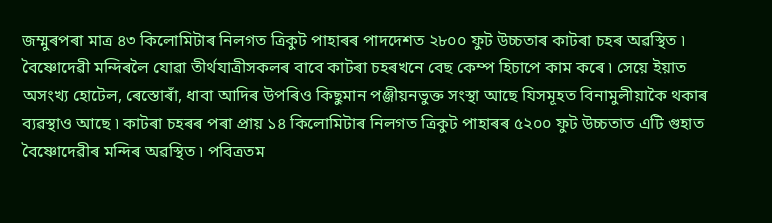জম্মুৰপৰা মাত্ৰ ৪৩ কিলোমিটাৰ নিলগত ত্ৰিকুট পাহাৰৰ পাদদেশত ২৮০০ ফুট উচ্চতাৰ কাটৰা চহৰ অৱস্থিত ৷ বৈষ্ণোদেৱী মন্দিৰলৈ যোৱা তীৰ্থযাত্ৰীসকলৰ বাবে কাটৰা চহৰখনে বেছ কেম্প হিচাপে কাম কৰে ৷ সেয়ে ইয়াত অসংখ্য হোটেল, ৰেস্তোৰাঁ, ধাবা আদিৰ উপৰিও কিছুমান পঞ্জীয়নভুক্ত সংস্থা আছে যিসমূহত বিনামুলীয়াকৈ থকাৰ ব্যৱস্থাও আছে ৷ কাটৰা চহৰৰ পৰা প্ৰায় ১৪ কিলোমিটাৰ নিলগত ত্ৰিকুট পাহাৰৰ ৫২০০ ফুট উচ্চতাত এটি গুহাত বৈষ্ণোদেৱীৰ মন্দিৰ অৱস্থিত ৷ পবিত্ৰতম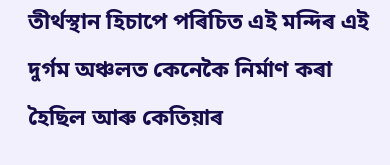তীৰ্থস্থান হিচাপে পৰিচিত এই মন্দিৰ এই দুৰ্গম অঞ্চলত কেনেকৈ নিৰ্মাণ কৰা হৈছিল আৰু কেতিয়াৰ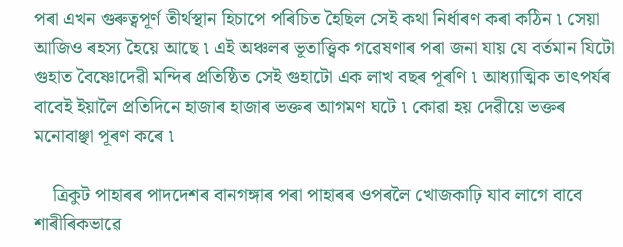পৰা এখন গুৰুত্বপূৰ্ণ তীৰ্থস্থান হিচাপে পৰিচিত হৈছিল সেই কথা নিৰ্ধাৰণ কৰা কঠিন ৷ সেয়া আজিও ৰহস্য হৈয়ে আছে ৷ এই অঞ্চলৰ ভূতাত্ত্বিক গৱেষণাৰ পৰা জনা যায় যে বৰ্তমান যিটো গুহাত বৈষ্ণোদেৱী মন্দিৰ প্ৰতিষ্ঠিত সেই গুহাটো এক লাখ বছৰ পূৰণি ৷ আধ্যাত্মিক তাৎপৰ্যৰ বাবেই ইয়ালৈ প্ৰতিদিনে হাজাৰ হাজাৰ ভক্তৰ আগমণ ঘটে ৷ কোৱা হয় দেৱীয়ে ভক্তৰ মনোবাঞ্ছা পূৰণ কৰে ৷

    ত্ৰিকুট পাহাৰৰ পাদদেশৰ বানগঙ্গাৰ পৰা পাহাৰৰ ওপৰলৈ খোজকাঢ়ি যাব লাগে বাবে শাৰীৰিকভাৱে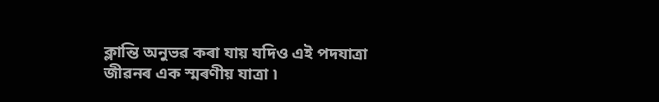ক্লান্তি অনুভৱ কৰা যায় যদিও এই পদযাত্ৰা জীৱনৰ এক স্মৰণীয় যাত্ৰা ৷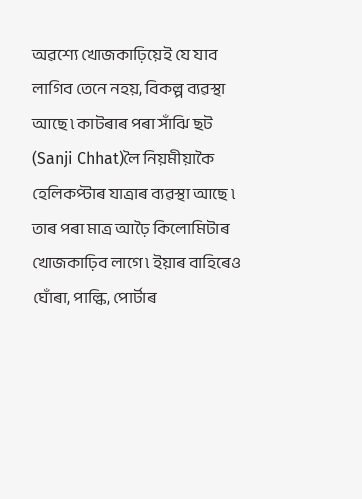অৱশ্যে খোজকাঢ়িয়েই যে যাব লাগিব তেনে নহয়, বিকল্প ব্যৱস্থা আছে ৷ কাটৰাৰ পৰা সাঁঝি ছট (Sanji Chhat)লৈ নিয়মীয়াকৈ হেলিকপ্টাৰ যাত্ৰাৰ ব্যৱস্থা আছে ৷ তাৰ পৰা মাত্ৰ আঢ়ৈ কিলোমিটাৰ খোজকাঢ়িব লাগে ৷ ইয়াৰ বাহিৰেও ঘোঁৰা, পাল্কি, পোৰ্টাৰ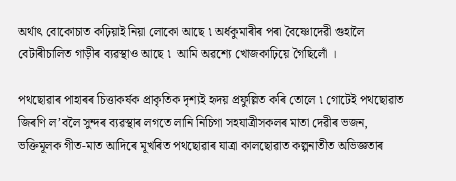অৰ্থাৎ বোকোচাত কঢ়িয়াই নিয়া লোকো আছে ৷ অৰ্ধকুমাৰীৰ পৰা বৈষ্ণোদেৱী গুহালৈ বেটাৰীচালিত গাড়ীৰ ব্যৱস্থাও আছে ৷  আমি অৱশ্যে খোজকাঢ়িয়ে গৈছিলোঁ ।

পথছোৱাৰ পাহাৰৰ চিত্তাকৰ্ষক প্ৰাকৃতিক দৃশ্যই হৃদয় প্ৰফুল্লিত কৰি তোলে ৷ গোটেই পথছোৱাত জিৰণি ল’বলৈ সুন্দৰ ব্যৱস্থাৰ লগতে লানি নিচিগা সহযাত্ৰীসকলৰ মাতা দেৱীৰ ভজন, ভক্তিমূলক গীত-মাত আদিৰে মূখৰিত পথছোৱাৰ যাত্ৰা কালছোৱাত কল্পনাতীত অভিজ্ঞতাৰ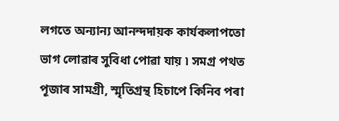লগতে অন্যান্য আনন্দদায়ক কাৰ্যকলাপতো ভাগ লোৱাৰ সুবিধা পোৱা যায় ৷ সমগ্ৰ পথত পূজাৰ সামগ্ৰী, স্মৃতিগ্ৰন্থ হিচাপে কিনিব পৰা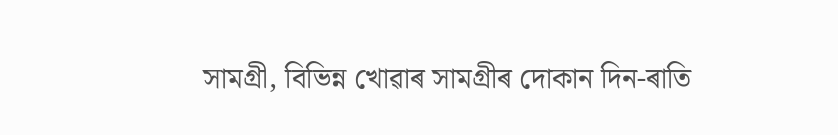সামগ্ৰী, বিভিন্ন খোৱাৰ সামগ্ৰীৰ দোকান দিন-ৰাতি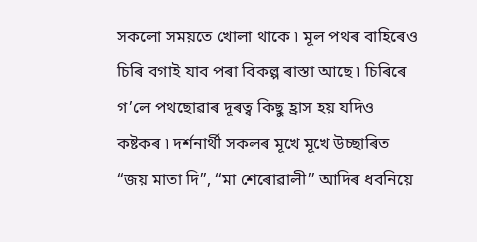সকলো সময়তে খোলা থাকে ৷ মূল পথৰ বাহিৰেও চিৰি বগাই যাব পৰা বিকল্প ৰাস্তা আছে ৷ চিৰিৰে গ’লে পথছোৱাৰ দূৰত্ব কিছু হ্ৰাস হয় যদিও কষ্টকৰ ৷ দৰ্শনাৰ্থী সকলৰ মূখে মূখে উচ্ছাৰিত “জয় মাতা দি”, “মা শেৰোৱালী” আদিৰ ধবনিয়ে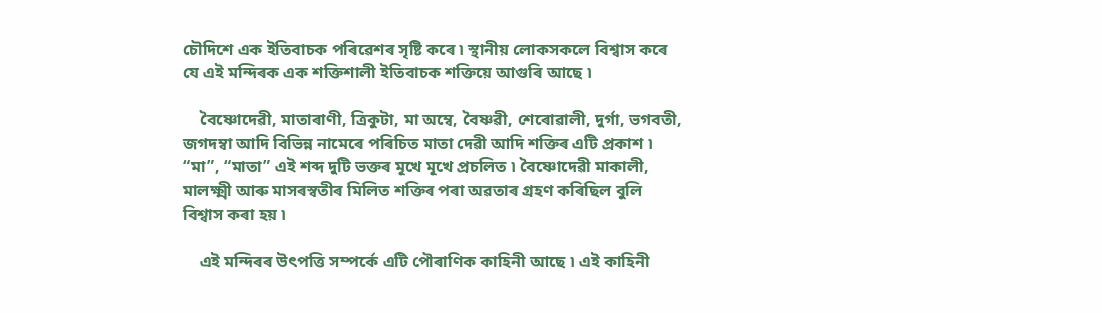চৌদিশে এক ইতিবাচক পৰিৱেশৰ সৃষ্টি কৰে ৷ স্থানীয় লোকসকলে বিশ্বাস কৰে যে এই মন্দিৰক এক শক্তিশালী ইতিবাচক শক্তিয়ে আগুৰি আছে ৷

    বৈষ্ণোদেৱী, মাতাৰাণী, ত্ৰিকুটা, মা অম্বে, বৈষ্ণৱী, শেৰোৱালী, দুৰ্গা, ভগবতী, জগদম্বা আদি বিভিন্ন নামেৰে পৰিচিত মাতা দেৱী আদি শক্তিৰ এটি প্ৰকাশ ৷ “মা”, “মাতা” এই শব্দ দুটি ভক্তৰ মূখে মূখে প্ৰচলিত ৷ বৈষ্ণোদেৱী মাকালী, মালক্ষ্মী আৰু মাসৰস্বতীৰ মিলিত শক্তিৰ পৰা অৱতাৰ গ্ৰহণ কৰিছিল বুলি বিশ্বাস কৰা হয় ৷

    এই মন্দিৰৰ উৎপত্তি সম্পৰ্কে এটি পৌৰাণিক কাহিনী আছে ৷ এই কাহিনী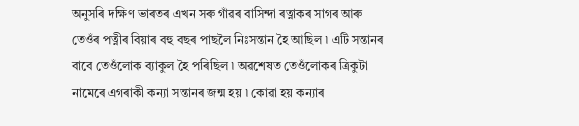অনুসৰি দক্ষিণ ভাৰতৰ এখন সৰু গাঁৱৰ বাসিন্দা ৰত্নাকৰ সাগৰ আৰু তেওঁৰ পত্নীৰ বিয়াৰ বহু বছৰ পাছলৈ নিঃসন্তান হৈ আছিল ৷ এটি সন্তানৰ বাবে তেওঁলোক ব্যাকুল হৈ পৰিছিল ৷ অৱশেষত তেওঁলোকৰ ত্ৰিকুটা নামেৰে এগৰাকী কন্যা সন্তানৰ জন্ম হয় ৷ কোৱা হয় কন্যাৰ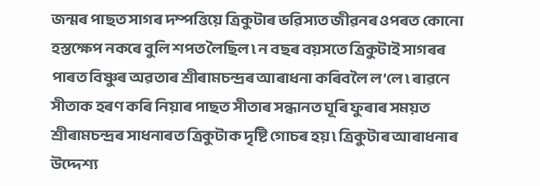জন্মৰ পাছত সাগৰ দম্পত্তিয়ে ত্ৰিকুটাৰ ভৱিস্যত জীৱনৰ ওপৰত কোনো হস্তক্ষেপ নকৰে বুলি শপত লৈছিল ৷ ন বছৰ বয়সতে ত্ৰিকুটাই সাগৰৰ পাৰত বিষ্ণুৰ অৱতাৰ শ্ৰীৰামচন্দ্ৰৰ আৰাধনা কৰিবলৈ ল’লে ৷ ৰাৱনে সীতাক হৰণ কৰি নিয়াৰ পাছত সীতাৰ সন্ধানত ঘূৰি ফুৰাৰ সময়ত শ্ৰীৰামচন্দ্ৰৰ সাধনাৰত ত্ৰিকুটাক দৃষ্টি গোচৰ হয় ৷ ত্ৰিকুটাৰ আৰাধনাৰ উদ্দেশ্য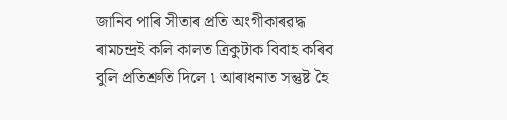জানিব পাৰি সীতাৰ প্ৰতি অংগীকাৰৱদ্ধ ৰামচন্দ্ৰই কলি কালত ত্ৰিকুটাক বিবাহ কৰিব বুলি প্ৰতিশ্ৰুতি দিলে ৷ আৰাধনাত সন্তুষ্ট হৈ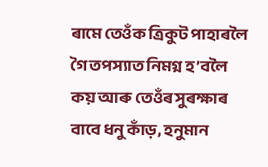ৰামে তেওঁক ত্ৰিকুট পাহাৰলৈ গৈ তপস্যাত নিমগ্ন হ’বলৈ কয় আৰু তেওঁৰ সুৰক্ষাৰ বাবে ধনু কাঁড়, হনুমান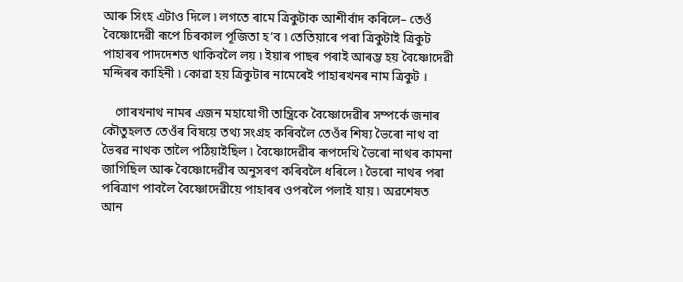আৰু সিংহ এটাও দিলে ৷ লগতে ৰামে ত্ৰিকুটাক আশীৰ্বাদ কৰিলে– তেওঁ বৈষ্ণোদেৱী ৰূপে চিৰকাল পূজিতা হ’ব ৷ তেতিয়াৰে পৰা ত্ৰিকুটাই ত্ৰিকুট পাহাৰৰ পাদদেশত থাকিবলৈ লয় ৷ ইয়াৰ পাছৰ পৰাই আৰম্ভ হয় বৈষ্ণোদেৱী মন্দিৰৰ কাহিনী ৷ কোৱা হয় ত্ৰিকুটাৰ নামেৰেই পাহাৰখনৰ নাম ত্ৰিকুট ।

    গোৰখনাথ নামৰ এজন মহাযোগী তান্ত্ৰিকে বৈষ্ণোদেৱীৰ সম্পৰ্কে জনাৰ কৌতুহলত তেওঁৰ বিষয়ে তথ্য সংগ্ৰহ কৰিবলৈ তেওঁৰ শিষ্য ভৈৰো নাথ বা ভৈৰৱ নাথক তালৈ পঠিয়াইছিল ৷ বৈষ্ণোদেৱীৰ ৰূপদেখি ভৈৰো নাথৰ কামনা জাগিছিল আৰু বৈষ্ণোদেৱীৰ অনুসৰণ কৰিবলৈ ধৰিলে ৷ ভৈৰো নাথৰ পৰা পৰিত্ৰাণ পাবলৈ বৈষ্ণোদেৱীয়ে পাহাৰৰ ওপৰলৈ পলাই যায় ৷ অৱশেষত আন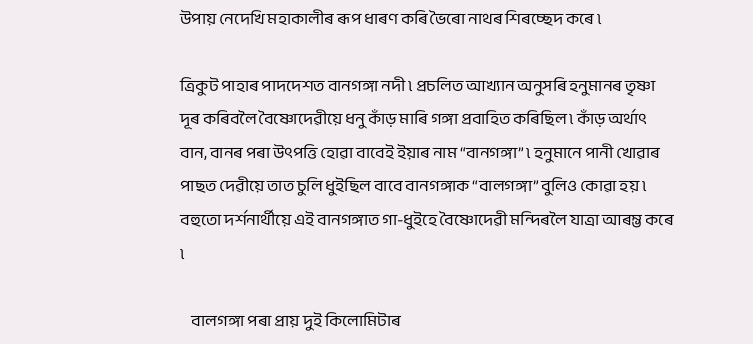উপায় নেদেখি মহাকালীৰ ৰূপ ধাৰণ কৰি ভৈৰো নাথৰ শিৰচ্ছেদ কৰে ৷

ত্ৰিকুট পাহাৰ পাদদেশত বানগঙ্গা নদী ৷ প্ৰচলিত আখ্যান অনুসৰি হনুমানৰ তৃষ্ণা দূৰ কৰিবলৈ বৈষ্ণোদেৱীয়ে ধনু কাঁড় মাৰি গঙ্গা প্ৰবাহিত কৰিছিল ৷ কাঁড় অৰ্থাৎ বান, বানৰ পৰা উৎপত্তি হোৱা বাবেই ইয়াৰ নাম “বানগঙ্গা” ৷ হনুমানে পানী খোৱাৰ পাছত দেৱীয়ে তাত চুলি ধুইছিল বাবে বানগঙ্গাক “বালগঙ্গা” বুলিও কোৱা হয় ৷ বহুতো দৰ্শনাৰ্থীয়ে এই বানগঙ্গাত গা-ধুইহে বৈষ্ণোদেৱী মন্দিৰলৈ যাত্ৰা আৰম্ভ কৰে ৷

    বালগঙ্গা পৰা প্ৰায় দুই কিলোমিটাৰ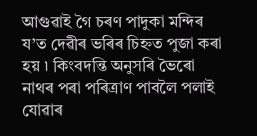আগুৱাই গৈ চৰণ পাদুকা মন্দিৰ য’ত দেৱীৰ ভৰিৰ চিহ্নত পুজা কৰা হয় ৷ কিংবদন্তি অনুসৰি ভৈৰো নাথৰ পৰা পৰিত্ৰাণ পাবলৈ পলাই যোৱাৰ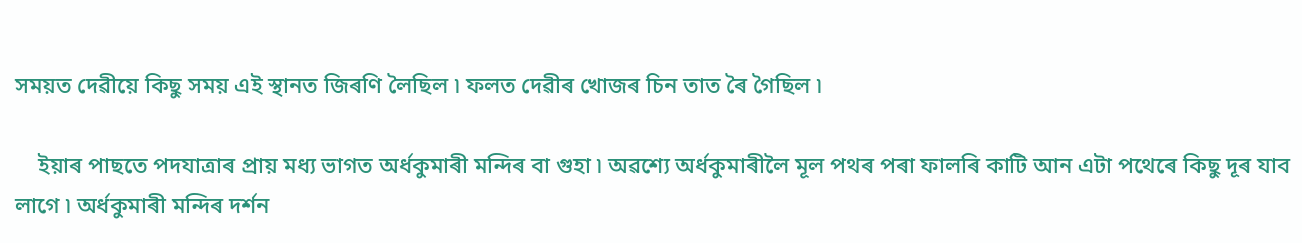সময়ত দেৱীয়ে কিছু সময় এই স্থানত জিৰণি লৈছিল ৷ ফলত দেৱীৰ খোজৰ চিন তাত ৰৈ গৈছিল ৷

    ইয়াৰ পাছতে পদযাত্ৰাৰ প্ৰায় মধ্য ভাগত অৰ্ধকুমাৰী মন্দিৰ বা গুহা ৷ অৱশ্যে অৰ্ধকুমাৰীলৈ মূল পথৰ পৰা ফালৰি কাটি আন এটা পথেৰে কিছু দূৰ যাব লাগে ৷ অৰ্ধকুমাৰী মন্দিৰ দৰ্শন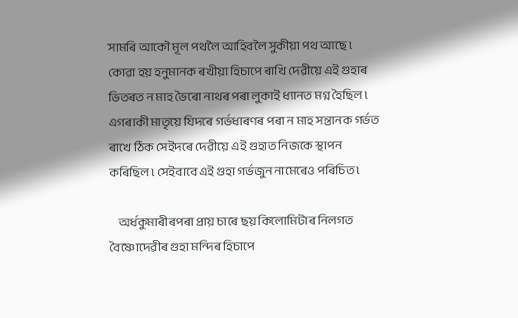সামৰি আকৌ মূল পথলৈ আহিবলৈ সুকীয়া পথ আছে ৷ কোৱা হয় হনুমানক ৰখীয়া হিচাপে ৰাখি দেৱীয়ে এই গুহাৰ ভিতৰত ন মাহ ভৈৰো নাথৰ পৰা লুকাই ধ্যানত মগ্ন হৈছিল ৷ এগৰাকী মাতৃয়ে যিদৰে গৰ্ভধাৰণৰ পৰা ন মাহ সন্তানক গৰ্ভত ৰাখে ঠিক সেইদৰে দেৱীয়ে এই গুহাত নিজকে স্থাপন কৰিছিল ৷ সেইবাবে এই গুহা গৰ্ভজুন নামেৰেও পৰিচিত ৷

    অৰ্ধকুমাৰীৰপৰা প্ৰায় চাৰে ছয় কিলোমিটাৰ নিলগত বৈষ্ণোদেৱীৰ গুহা মন্দিৰ হিচাপে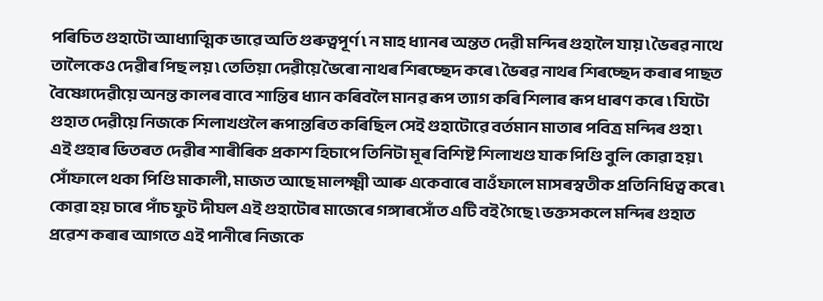পৰিচিত গুহাটো আধ্যাত্মিক ভাৱে অতি গুৰুত্বপূৰ্ণ ৷ ন মাহ ধ্যানৰ অন্তত দেৱী মন্দিৰ গুহালৈ যায় ৷ ভৈৰৱ নাথে তালৈকেও দেৱীৰ পিছ লয় ৷ তেতিয়া দেৱীয়ে ভৈৰো নাথৰ শিৰচ্ছেদ কৰে ৷ ভৈৰৱ নাথৰ শিৰচ্ছেদ কৰাৰ পাছত বৈষ্ণোদেৱীয়ে অনন্ত কালৰ বাবে শান্তিৰ ধ্যান কৰিবলৈ মানৱ ৰূপ ত্যাগ কৰি শিলাৰ ৰূপ ধাৰণ কৰে ৷ যিটো গুহাত দেৱীয়ে নিজকে শিলাখণ্ডলৈ ৰূপান্তৰিত কৰিছিল সেই গুহাটোৱে বৰ্তমান মাতাৰ পবিত্ৰ মন্দিৰ গুহা ৷ এই গুহাৰ ভিতৰত দেৱীৰ শাৰীৰিক প্ৰকাশ হিচাপে তিনিটা মূৰ বিশিষ্ট শিলাখণ্ড যাক পিণ্ডি বুলি কোৱা হয় ৷ সোঁফালে থকা পিণ্ডি মাকালী, মাজত আছে মালক্ষ্মী আৰু একেবাৰে বাওঁফালে মাসৰস্বতীক প্ৰতিনিধিত্ব কৰে ৷ কোৱা হয় চাৰে পাঁচ ফুট দীঘল এই গুহাটোৰ মাজেৰে গঙ্গাৰসোঁত এটি বই গৈছে ৷ ভক্তসকলে মন্দিৰ গুহাত প্ৰৱেশ কৰাৰ আগতে এই পানীৰে নিজকে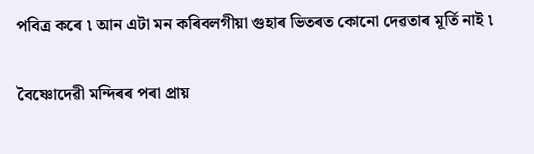পবিত্ৰ কৰে ৷ আন এটা মন কৰিবলগীয়া গুহাৰ ভিতৰত কোনো দেৱতাৰ মূৰ্তি নাই ৷

বৈষ্ণোদেৱী মন্দিৰৰ পৰা প্ৰায়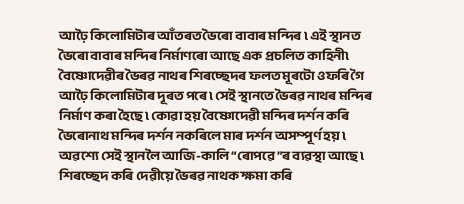আঢ়ৈ কিলোমিটাৰ আঁতৰত ভৈৰো বাবাৰ মন্দিৰ ৷ এই স্থানত ভৈৰো বাবাৰ মন্দিৰ নিৰ্মাণৰো আছে এক প্ৰচলিত কাহিনী৷ বৈষ্ণোদেৱীৰ ভৈৰৱ নাথৰ শিৰচ্ছেদৰ ফলত মূৰটো ওফৰি গৈ আঢ়ৈ কিলোমিটাৰ দূৰত পৰে ৷ সেই স্থানতে ভৈৰৱ নাথৰ মন্দিৰ নিৰ্মাণ কৰা হৈছে ৷ কোৱা হয় বৈষ্ণোদেৱী মন্দিৰ দৰ্শন কৰি ভৈৰোনাথ মন্দিৰ দৰ্শন নকৰিলে মাৰ দৰ্শন অসম্পূৰ্ণ হয় ৷ অৱশ্যে সেই স্থানলৈ আজি-কালি “ৰোপৱে”ৰ ব্যৱস্থা আছে ৷ শিৰচ্ছেদ কৰি দেৱীয়ে ভৈৰৱ নাথক ক্ষমা কৰি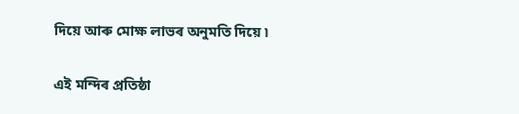দিয়ে আৰু মোক্ষ লাভৰ অনুমতি দিয়ে ৷

এই মন্দিৰ প্ৰতিষ্ঠা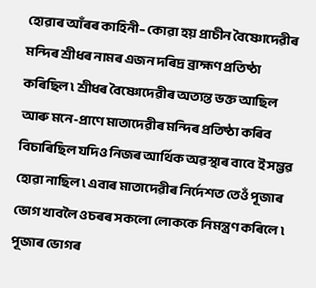হোৱাৰ আঁৰৰ কাহিনী– কোৱা হয় প্ৰাচীন বৈষ্ণোদেৱীৰ মন্দিৰ শ্ৰীধৰ নামৰ এজন দৰিদ্ৰ ব্ৰাহ্মণ প্ৰতিষ্ঠা কৰিছিল ৷ শ্ৰীধৰ বৈষ্ণোদেৱীৰ অত্যন্ত ভক্ত আছিল আৰু মনে-প্ৰাণে মাতাদেৱীৰ মন্দিৰ প্ৰতিষ্ঠা কৰিব বিচাৰিছিল যদিও নিজৰ আৰ্থিক অৱস্থাৰ বাবে ই সম্ভৱ হোৱা নাছিল ৷ এবাৰ মাতাদেৱীৰ নিৰ্দেশত তেওঁ পূজাৰ ভোগ খাবলৈ ওচৰৰ সকলো লোককে নিমন্ত্ৰণ কৰিলে ৷ পূজাৰ ভোগৰ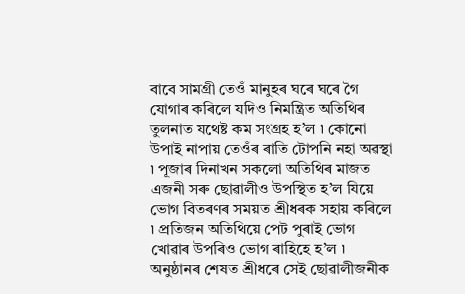বাবে সামগ্ৰী তেওঁ মানুহৰ ঘৰে ঘৰে গৈ যোগাৰ কৰিলে যদিও নিমন্ত্ৰিত অতিথিৰ তুলনাত যথেষ্ট কম সংগ্ৰহ হ’ল ৷ কোনো উপাই নাপায় তেওঁৰ ৰাতি টোপনি নহা অৱস্থা ৷ পূজাৰ দিনাখন সকলো অতিথিৰ মাজত এজনী সৰু ছোৱালীও উপস্থিত হ’ল যিয়ে ভোগ বিতৰণৰ সময়ত শ্ৰীধৰক সহায় কৰিলে ৷ প্ৰতিজন অতিথিয়ে পেট পুৰাই ভোগ খোৱাৰ উপৰিও ভোগ ৰাহিহে হ’ল ৷ অনুষ্ঠানৰ শেষত শ্ৰীধৰে সেই ছোৱালীজনীক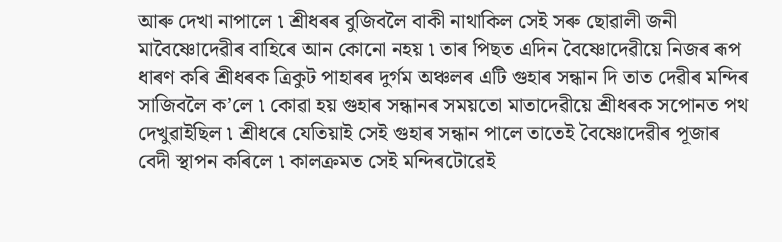আৰু দেখা নাপালে ৷ শ্ৰীধৰৰ বুজিবলৈ বাকী নাথাকিল সেই সৰু ছোৱালী জনী মাবৈষ্ণোদেৱীৰ বাহিৰে আন কোনো নহয় ৷ তাৰ পিছত এদিন বৈষ্ণোদেৱীয়ে নিজৰ ৰূপ ধাৰণ কৰি শ্ৰীধৰক ত্ৰিকুট পাহাৰৰ দুৰ্গম অঞ্চলৰ এটি গুহাৰ সন্ধান দি তাত দেৱীৰ মন্দিৰ সাজিবলৈ ক’লে ৷ কোৱা হয় গুহাৰ সন্ধানৰ সময়তো মাতাদেৱীয়ে শ্ৰীধৰক সপোনত পথ দেখুৱাইছিল ৷ শ্ৰীধৰে যেতিয়াই সেই গুহাৰ সন্ধান পালে তাতেই বৈষ্ণোদেৱীৰ পূজাৰ বেদী স্থাপন কৰিলে ৷ কালক্ৰমত সেই মন্দিৰটোৱেই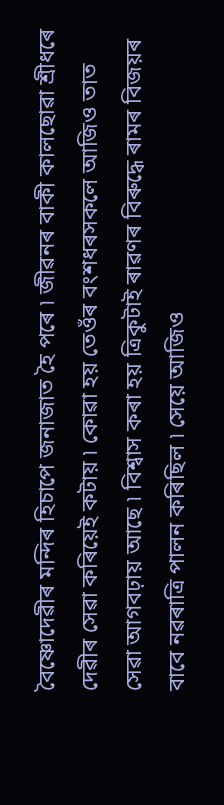বৈষ্ণোদেৱীৰ মন্দিৰ হিচাপে জনাজাত হৈ পৰে ৷ জীৱনৰ বাকী কালছোৱা শ্ৰীধৰে দেৱীৰ সেৱা কৰিয়েই কটায় ৷ কোৱা হয় তেওঁৰ বংশধৰসকলে আজিও তাত সেৱা আগবঢ়ায় আছে ৷ বিশ্বাস কৰা হয় ত্ৰিকুটাই ৰাৱণৰ বিৰুদ্ধে ৰামৰ বিজয়ৰ বাবে নৱৰাত্ৰি পালন কৰিছিল ৷ সেয়ে আজিও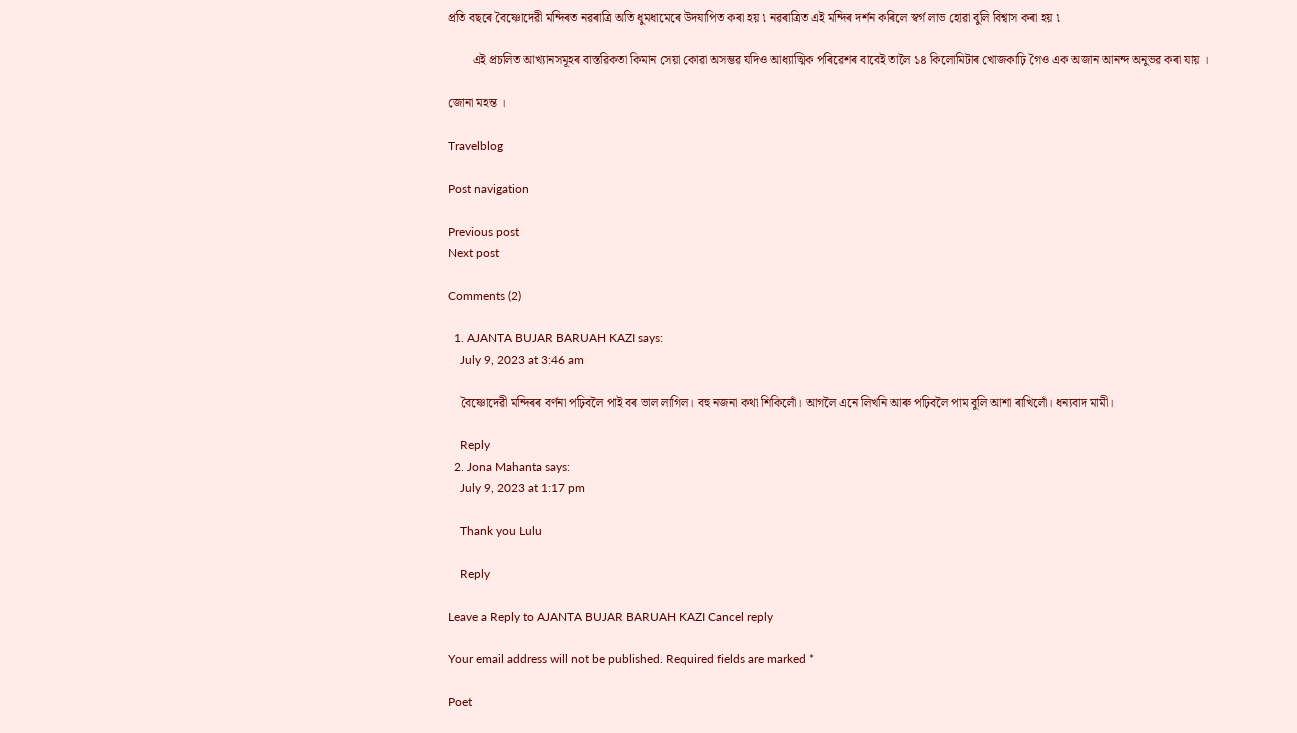প্ৰতি বছৰে বৈষ্ণোদেৱী মন্দিৰত নৱৰাত্ৰি অতি ধুমধামেৰে উদযাপিত কৰা হয় ৷ নৱৰাত্ৰিত এই মন্দিৰ দৰ্শন কৰিলে স্বৰ্গ লাভ হোৱা বুলি বিশ্বাস কৰা হয় ৷

        এই প্ৰচলিত আখ্যানসমূহৰ বাস্তৱিকতা কিমান সেয়া কোৱা অসম্ভৱ যদিও আধ‍্যাত্মিক পৰিৱেশৰ বাবেই তালৈ ১৪ কিলোমিটাৰ খোজকাঢ়ি গৈও এক অজান আনন্দ অনুভৱ কৰা যায় ।

জোনা মহন্ত ।

Travelblog

Post navigation

Previous post
Next post

Comments (2)

  1. AJANTA BUJAR BARUAH KAZI says:
    July 9, 2023 at 3:46 am

    বৈষ্ণোদেৱী মন্দিৰৰ বৰ্ণনা পঢ়িবলৈ পাই বৰ ভাল লাগিল। বহু নজনা কথা শিকিলোঁ। আগলৈ এনে লিখনি আৰু পঢ়িবলৈ পাম বুলি আশা ৰাখিলোঁ। ধন্যবাদ মামী।

    Reply
  2. Jona Mahanta says:
    July 9, 2023 at 1:17 pm

    Thank you Lulu

    Reply

Leave a Reply to AJANTA BUJAR BARUAH KAZI Cancel reply

Your email address will not be published. Required fields are marked *

Poet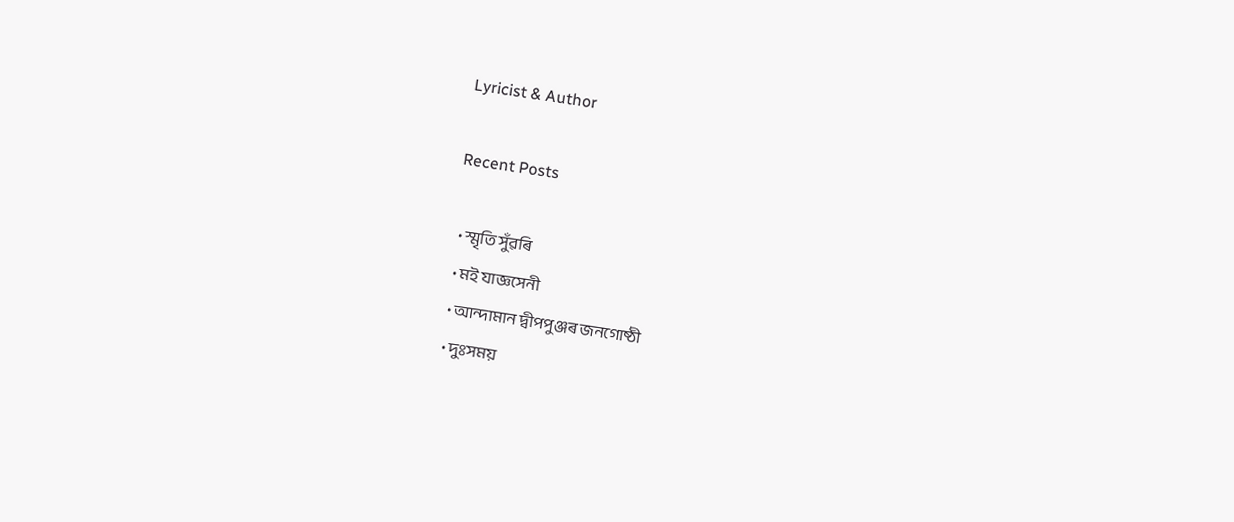Lyricist & Author

Recent Posts

  • স্মৃতি সুঁৱৰি
  • মই যাজ্ঞসেনী
  • আন্দামান দ্বীপপুঞ্জৰ জনগোষ্ঠী
  • দুঃসময়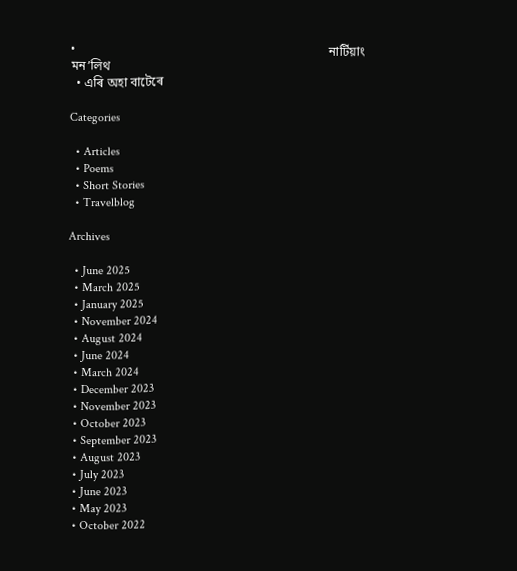•                                                                                 নাৰ্টিয়াং মন’লিথ
  • এৰি অহা বাটেৰে

Categories

  • Articles
  • Poems
  • Short Stories
  • Travelblog

Archives

  • June 2025
  • March 2025
  • January 2025
  • November 2024
  • August 2024
  • June 2024
  • March 2024
  • December 2023
  • November 2023
  • October 2023
  • September 2023
  • August 2023
  • July 2023
  • June 2023
  • May 2023
  • October 2022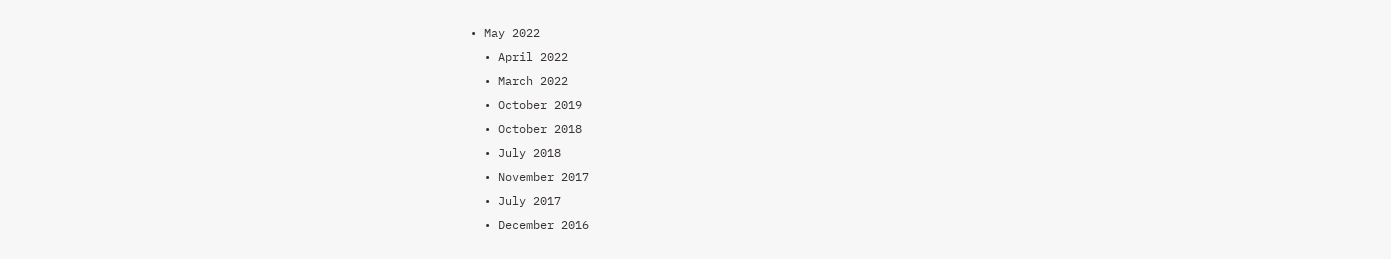• May 2022
  • April 2022
  • March 2022
  • October 2019
  • October 2018
  • July 2018
  • November 2017
  • July 2017
  • December 2016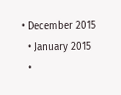• December 2015
  • January 2015
  •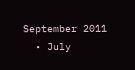September 2011
  • July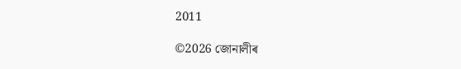2011

©2026 জোনালীৰ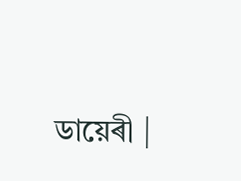ডায়েৰী |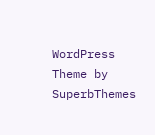WordPress Theme by SuperbThemes